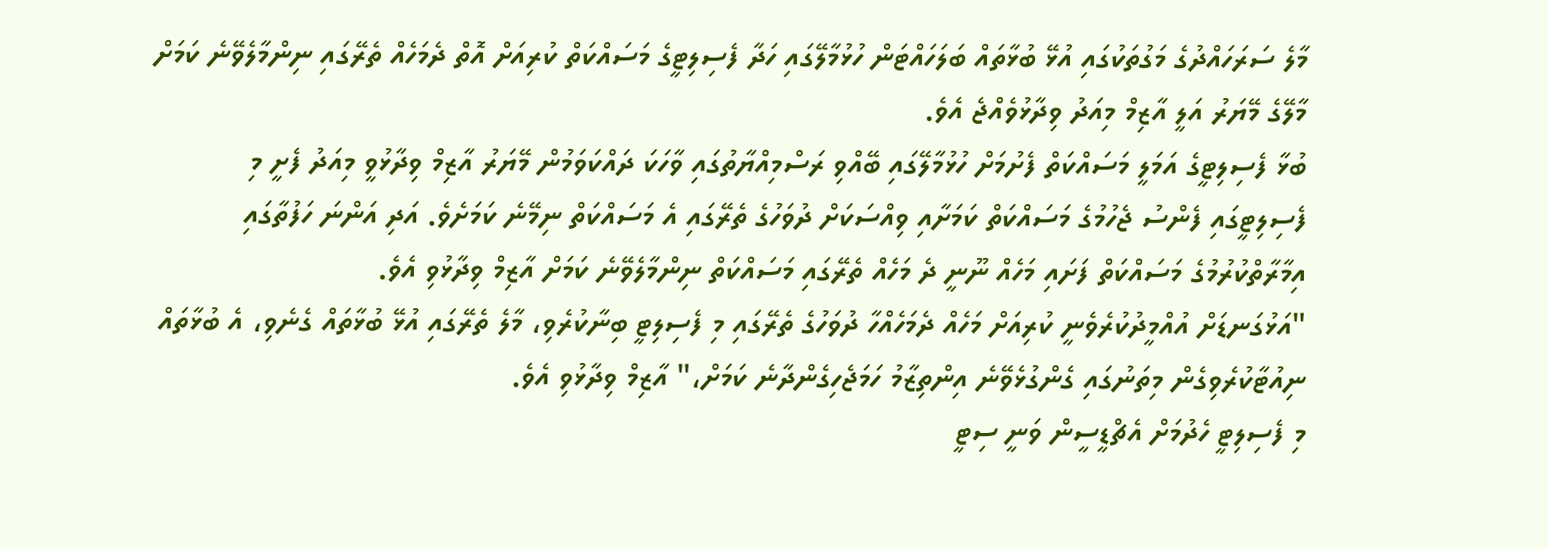މާލެ ސަރަހައްދުގެ މަގުތަކުގައި އުޅޭ ބުޅާތައް ބަލަހައްޓަން ހުޅުމާލޭގައި ހަދާ ފެސިލިޓީގެ މަސައްކަތް ކުރިއަށް އޮތް ދެމަހެއް ތެރޭގައި ނިންމާލެވޭނެ ކަމަށް މާލޭގެ މޭޔަރު އަލީ އާޒިމް މިއަދު ވިދާޅުވެއްޖެ އެވެ.
ބުޅާ ފެސިލިޓީގެ އަމަލީ މަސައްކަތް ފެށުމަށް ހުޅުމާލޭގައި ބޭއްވި ރަސްމިއްޔާތުގައި ވާހަކަ ދައްކަވަމުން މޭޔަރު އާޒިމް ވިދާޅުވީ މިއަދު ފެށީ މި ފެސިލިޓީގައި ފެންސު ޖެހުމުގެ މަސައްކަތް ކަމަށާއި ވިއްސަކަށް ދުވަހުގެ ތެރޭގައި އެ މަސައްކަތް ނިމޭނެ ކަމަށެވެ. އަދި އަންނަ ހަފުތާގައި އިމާރާތްކުރުމުގެ މަސައްކަތް ފަށައި މަހެއް ނޫނީ ދެ މަހެއް ތެރޭގައި މަސައްކަތް ނިންމާލެވޭނެ ކަމަށް އާޒިމް ވިދާޅުވި އެވެ.
"އަޅުގަނޑަށް އުއްމީދުކުރެވެނީ ކުރިއަށް މަހެއް ދެމަހެއްހާ ދުވަހުގެ ތެރޭގައި މި ފެސިލިޓީ ބިނާކުރެވި، މާލެ ތެރޭގައި އުޅޭ ބުޅާތައް ގެނެވި، އެ ބުޅާތައް ނިއުޓާކުރެވިގެން މިތަނުގައި ގެންގުޅެވޭނެ އިންތިޒާމު ހަމަޖެހިގެންދާނެ ކަމަށް،" އާޒިމް ވިދާޅުވި އެވެ.
މި ފެސިލިޓީ ހެދުމަށް އެޗްޑީސީން ވަނީ ސިޓީ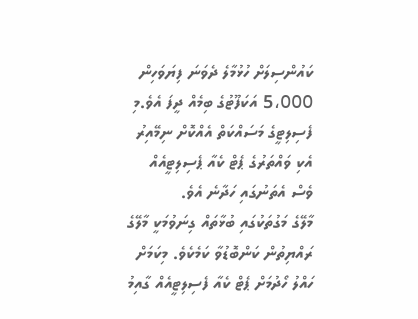ކައުންސިލަށް ހުޅުމާލެ ދެވަނަ ފިޔަވަހިން 5،000 އަކަފޫޓުގެ ބިމެއް ދީފަ އެވެ.މި ފެސިލިޓީގެ މަސައްކަތް އެއްކޮށް ނިމޭއިރު އެކި ވައްތަރުގެ ޕެޓް ކެއާ ޕެސިލިޓީއެއް ވެސް އެތަނުގައި ހަދާނެ އެވެ.
މާލޭގެ މަގުތަކުގައި ބުޅާތައް ގިނަވުމަކީ މާލޭގެ ރައްޔިތުން ކަންބޮޑުވާ ކަމެކެވެ. މިކަމަށް ހައްލު ހޯދުމަށް ޕެޓް ކެއާ ފެސިލިޓީއެއް ގާއިމު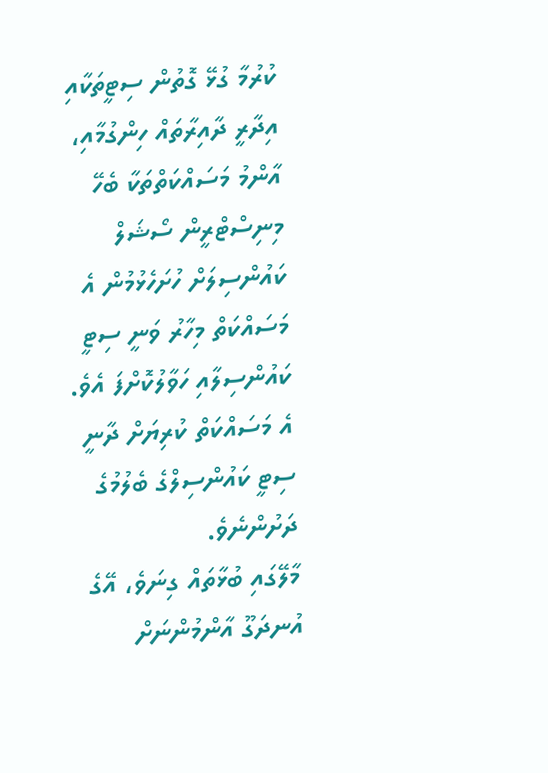ކުރުމާ ގުޅޭ ގޮތުން ސިޓީތަކާއި އިދާރީ ދާއިރާތައް ހިންގުމާއި، އާންމު މަސައްކަތްތަކާ ބެހޭ މިނިސްޓްރީން ސޯޝަލް ކައުންސިލަށް ހުށަހެޅުމުން އެ މަސައްކަތް މިހާރު ވަނީ ސިޓީ ކައުންސިލާއި ހަވާލުކޮށްފަ އެވެ. އެ މަސައްކަތް ކުރިޔަށް ދާނީ ސިޓީ ކައުންސިލްގެ ބެލުމުގެ ދަށުންނެވެ.
މާލޭގައި ބުޅާތައް ގިނަވެ، އޭގެ އުނދަގޫ އާންމުންނަށް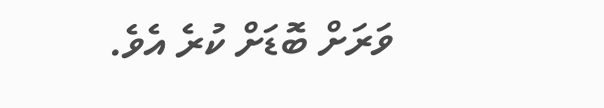ވަރަށް ބޮޑަށް ކުރެ އެވެ.